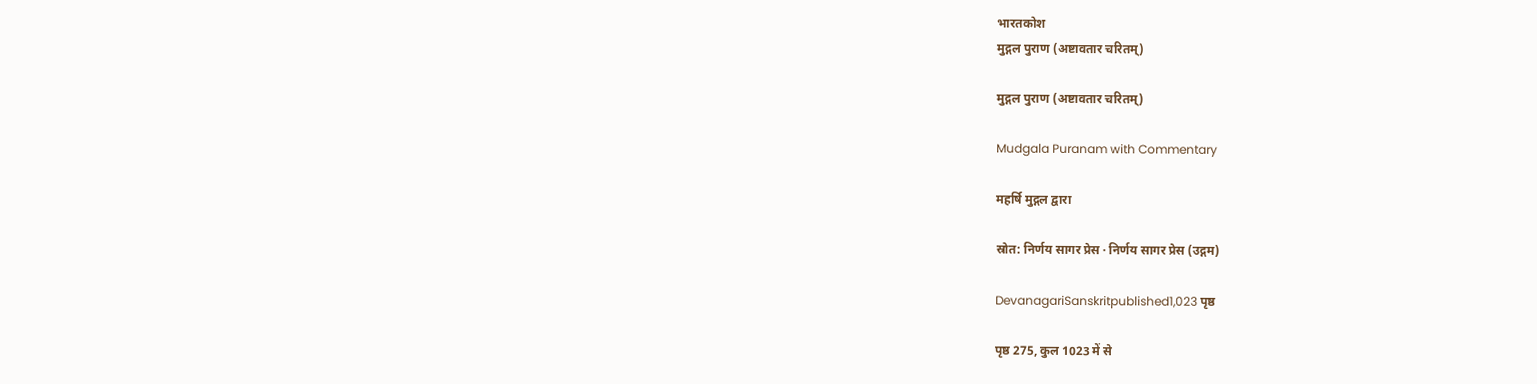भारतकोश
मुद्गल पुराण (अष्टावतार चरितम्)

मुद्गल पुराण (अष्टावतार चरितम्)

Mudgala Puranam with Commentary

महर्षि मुद्गल द्वारा

स्रोत: निर्णय सागर प्रेस · निर्णय सागर प्रेस (उद्गम)

DevanagariSanskritpublished1,023 पृष्ठ

पृष्ठ 275, कुल 1023 में से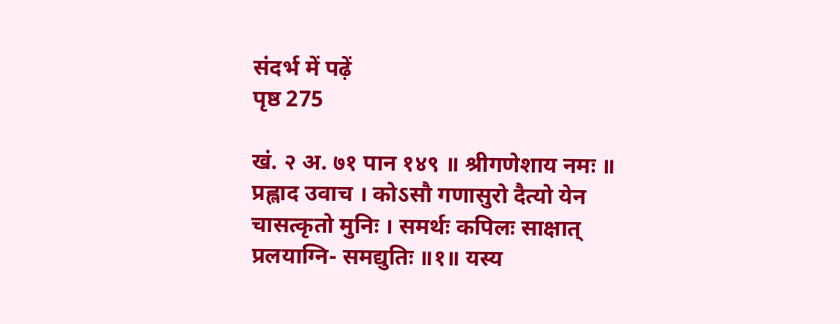संदर्भ में पढ़ें
पृष्ठ 275

खं. २ अ. ७१ पान १४९ ॥ श्रीगणेशाय नमः ॥ प्रह्लाद उवाच । कोऽसौ गणासुरो दैत्यो येन चासत्कृतो मुनिः । समर्थः कपिलः साक्षात् प्रलयाग्नि- समद्युतिः ॥१॥ यस्य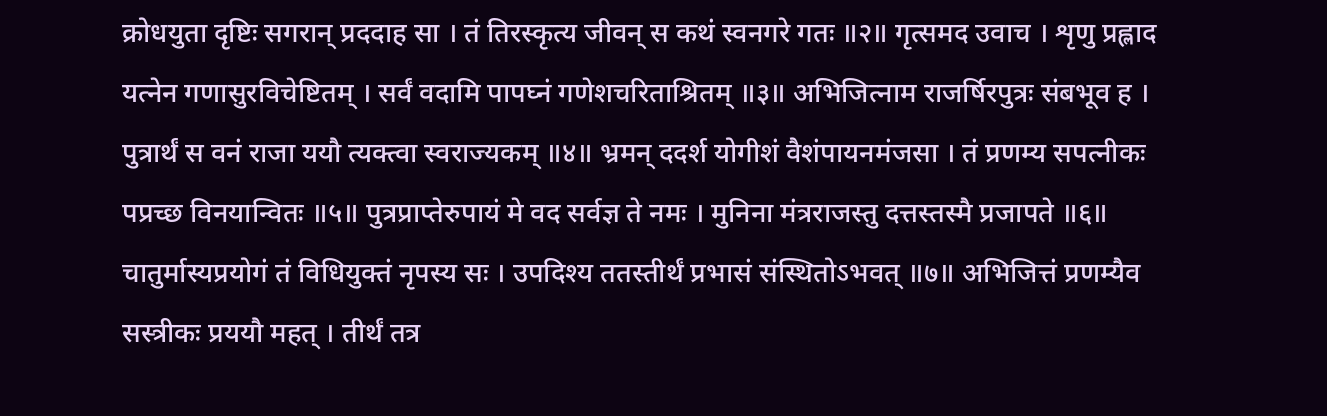क्रोधयुता दृष्टिः सगरान् प्रददाह सा । तं तिरस्कृत्य जीवन् स कथं स्वनगरे गतः ॥२॥ गृत्समद उवाच । शृणु प्रह्लाद यत्नेन गणासुरविचेष्टितम् । सर्वं वदामि पापघ्नं गणेशचरिताश्रितम् ॥३॥ अभिजित्नाम राजर्षिरपुत्रः संबभूव ह । पुत्रार्थं स वनं राजा ययौ त्यक्त्वा स्वराज्यकम् ॥४॥ भ्रमन् ददर्श योगीशं वैशंपायनमंजसा । तं प्रणम्य सपत्नीकः पप्रच्छ विनयान्वितः ॥५॥ पुत्रप्राप्तेरुपायं मे वद सर्वज्ञ ते नमः । मुनिना मंत्रराजस्तु दत्तस्तस्मै प्रजापते ॥६॥ चातुर्मास्यप्रयोगं तं विधियुक्तं नृपस्य सः । उपदिश्य ततस्तीर्थं प्रभासं संस्थितोऽभवत् ॥७॥ अभिजित्तं प्रणम्यैव सस्त्रीकः प्रययौ महत् । तीर्थं तत्र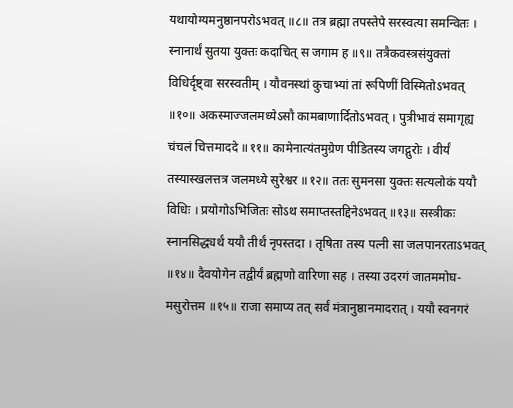यथायोग्यमनुष्ठानपरोऽभवत् ॥८॥ तत्र ब्रह्मा तपस्तेपे सरस्वत्या समन्वितः । स्नानार्थं सुतया युक्तः कदाचित् स जगाम ह ॥९॥ तत्रैकवस्त्रसंयुक्तां विधिर्दृष्ट्वा सरस्वतीम् । यौवनस्थां कुचाभ्यां तां रूपिणीं विस्मितोऽभवत् ॥१०॥ अकस्माज्जलमध्येऽसौ कामबाणार्दितोऽभवत् । पुत्रीभावं समागृह्य चंचलं चित्तमाददे ॥११॥ कामेनात्यंतमुग्रेण पीडितस्य जगद्गुरोः । वीर्यं तस्यास्खलत्तत्र जलमध्ये सुरेश्वर ॥१२॥ ततः सुमनसा युक्तः सत्यलोकं ययौ विधिः । प्रयोगोऽभिजितः सोऽथ समाप्तस्तद्दिनेऽभवत् ॥१३॥ सस्त्रीकः स्नानसिद्ध्यर्थं ययौ तीर्थं नृपस्तदा । तृषिता तस्य पत्नी सा जलपानरताऽभवत् ॥१४॥ दैवयोगेन तद्वीर्यं ब्रह्मणो वारिणा सह । तस्या उदरगं जातममोघ- मसुरोत्तम ॥१५॥ राजा समाप्य तत् सर्वं मंत्रानुष्ठानमादरात् । ययौ स्वनगरं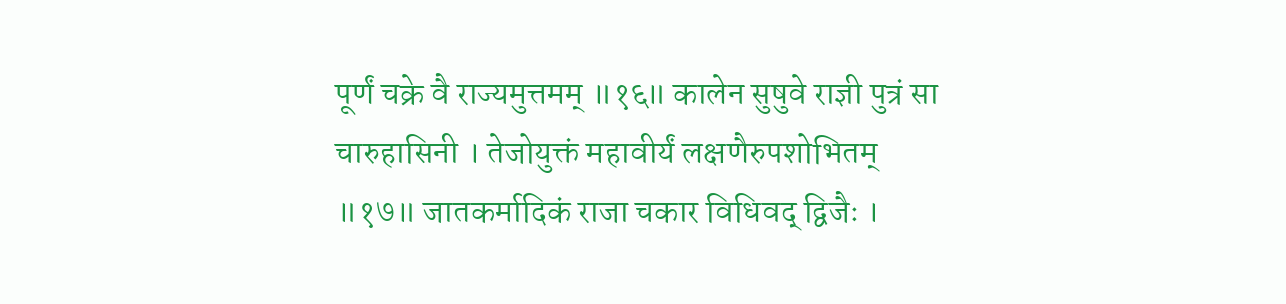पूर्णं चक्रे वै राज्यमुत्तमम् ॥१६॥ कालेन सुषुवे राज्ञी पुत्रं सा चारुहासिनी । तेजोयुक्तं महावीर्यं लक्षणैरुपशोभितम् ॥१७॥ जातकर्मादिकं राजा चकार विधिवद् द्विजैः ।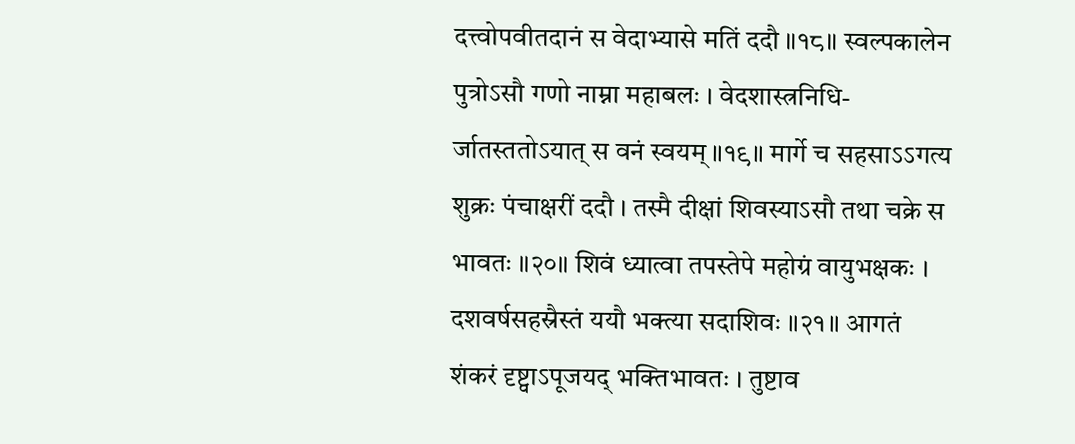दत्त्वोपवीतदानं स वेदाभ्यासे मतिं ददौ ॥१८॥ स्वल्पकालेन पुत्रोऽसौ गणो नाम्ना महाबलः । वेदशास्त्रनिधि- र्जातस्ततोऽयात् स वनं स्वयम् ॥१९॥ मार्गे च सहसाऽऽगत्य शुक्रः पंचाक्षरीं ददौ । तस्मै दीक्षां शिवस्याऽसौ तथा चक्रे स भावतः ॥२०॥ शिवं ध्यात्वा तपस्तेपे महोग्रं वायुभक्षकः । दशवर्षसहस्रैस्तं ययौ भक्त्या सदाशिवः ॥२१॥ आगतं शंकरं दृष्ट्वाऽपूजयद् भक्तिभावतः । तुष्टाव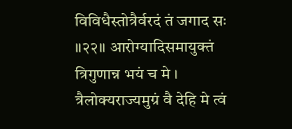विविधैस्तोत्रैर्वरदं तं जगाद सः ॥२२॥ आरोग्यादिसमायुक्तं त्रिगुणान्न भयं च मे । त्रैलोक्यराज्यमुग्रं वै देहि मे त्वं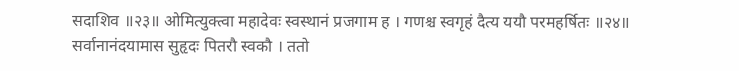सदाशिव ॥२३॥ ओमित्युक्त्वा महादेवः स्वस्थानं प्रजगाम ह । गणश्च स्वगृहं दैत्य ययौ परमहर्षितः ॥२४॥ सर्वानानंदयामास सुहृदः पितरौ स्वकौ । ततो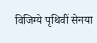विजिग्ये पृथिवीं सेनया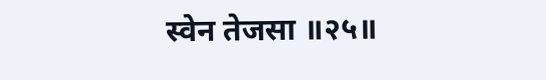स्वेन तेजसा ॥२५॥